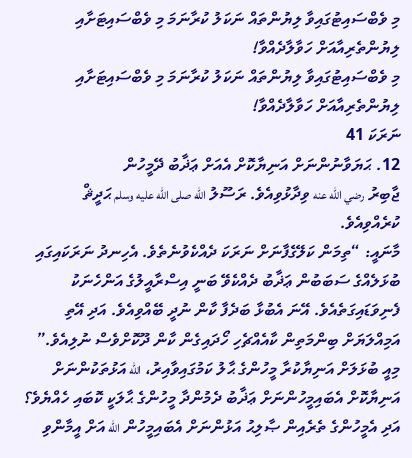މި ވެބްސައިޓުގައިވާ ލިޔުންތައް ނަކަލު ކުރާނަމަ މި ވެބްސައިޓަށާއި ލިޔުންތެރިއާއަށް ހަވާލާދެއްވާ!
މި ވެބްސައިޓުގައިވާ ލިޔުންތައް ނަކަލު ކުރާނަމަ މި ވެބްސައިޓަށާއި ލިޔުންތެރިއާއަށް ހަވާލާދެއްވާ!
ނަރަކަ 41
12. ޙަޔަވާނުންނަށް އަނިޔާކޮށް އެއަށް ޢަޛާބު ދޭމީހުން
ޖާބިރު رضي الله عنه ވިދާޅުވިއެވެ. ރަސޫލު الله صلى الله عليه وسلم ޙަދީޘް ކުރެއްވިއެވެ.
މާނައީ: “ތިމަން ކަލޭގެފާނަށް ނަރަކަ ދެއްކެވުނެތެވެ. އެހިނދު ނަރަކައިގައި ބުޅަލެއްގެ ސަބަބުން ޢަޛާބު ދެއްކެވޭ ބަނީ އިސްރާއީލުގެ އަންހެނަކު ފެނިވަޑައިގަތެއެވެ. އޭނަ އެބުޅާ ބަދެފާ ކާން ނުދީ ބޭއްވިއެވެ. އަދި އޭތި އަމިއްލަޔަށް ބިންމަތިން ކާއެއްޗެހި ހޯދައިގެން ކާން ދޫކޮށްވެސް ނުލިއެވެ.”
މިއީ ބުޅަލަށް އަނިޔާކުރާ މީހުންގެ ޙާލު ކަމުގައިވާއިރު، الله އަޅުތަކުންނަށް އަނިޔާކޮށް އެބައިމީހުންނަށް ޢަޛާބު ދެމުންދާ މީހުންގެ ޙާލަކީ ކޮބައި ހެއްޔެވެ؟ އަދި އެމީހުންގެ ތެރެއިން ޞާލިޙު އަޅުންނަށް އެބައިމީހުން الله އަށް އީމާންވި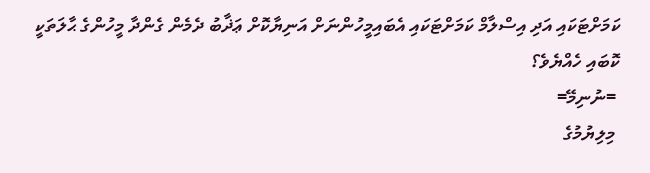ކަމަށްޓަކައި އަދި އިސްލާމް ކަމަށްޓަކައި އެބައިމީހުންނަށް އަނިޔާކޮށް ޢަޛާބު ދެމެން ގެންދާ މީހުންގެ ޙާލަތަކީ ކޮބައި ހެއްޔެވެ؟
 =ނުނިމޭ=
 މިލިޔުމުގެ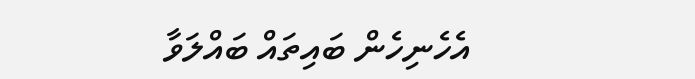އެހެނިހެން ބައިތައް ބައްލަވާ